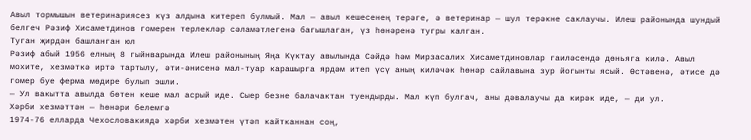Авыл тормышын ветеринариясез күз алдына китереп булмый. Мал — авыл кешесенең терәге, ә ветеринар — шул терәкне саклаучы. Илеш районында шундый белгеч Рәзиф Хисаметдинов гомерен терлекләр сәламәтлегенә багышлаган, үз һөнәренә тугры калган.
Туган җирдән башланган юл
Рәзиф абый 1956 елның 8 гыйнварында Илеш районының Яңа Күктау авылында Сәйдә һәм Мирзасалих Хисаметдиновлар гаиләсендә дөньяга килә. Авыл мохите, хезмәткә иртә тартылу, әти-әнисенә мал-туар карашырга ярдәм итеп үсү аның киләчәк һөнәр сайлавына зур йогынты ясый. Өстәвенә, әтисе дә гомер буе ферма мөдире булып эшли.
— Ул вакытта авылда бөтен кеше мал асрый иде. Сыер безне балачактан туендырды. Мал күп булгач, аны дәвалаучы да кирәк иде, — ди ул.
Хәрби хезмәттән — һөнәри белемгә
1974-76 елларда Чехословакиядә хәрби хезмәтен үтәп кайтканнан соң,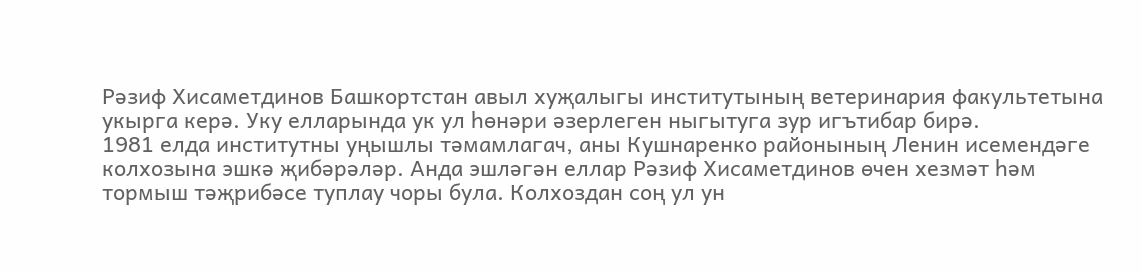Рәзиф Хисаметдинов Башкортстан авыл хуҗалыгы институтының ветеринария факультетына укырга керә. Уку елларында ук ул һөнәри әзерлеген ныгытуга зур игътибар бирә.
1981 елда институтны уңышлы тәмамлагач, аны Кушнаренко районының Ленин исемендәге колхозына эшкә җибәрәләр. Анда эшләгән еллар Рәзиф Хисаметдинов өчен хезмәт һәм тормыш тәҗрибәсе туплау чоры була. Колхоздан соң ул ун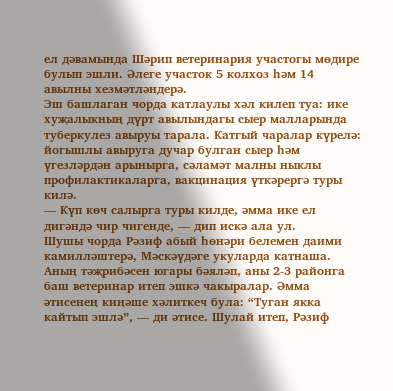ел дәвамында Шәрип ветеринария участогы мөдире булып эшли. Әлеге участок 5 колхоз һәм 14 авылны хезмәтләндерә.
Эш башлаган чорда катлаулы хәл килеп туа: ике хуҗалыкның дүрт авылындагы сыер малларында туберкулез авыруы тарала. Катгый чаралар күрелә: йогышлы авыруга дучар булган сыер һәм үгезләрдән арынырга, сәламәт малны ныклы профилактикаларга, вакцинация үткәрергә туры килә.
— Күп көч салырга туры килде, әмма ике ел дигәндә чир чигенде, — дип искә ала ул.
Шушы чорда Рәзиф абый һөнәри белемен даими камилләштерә, Мәскәүдәге укуларда катнаша. Аның тәҗрибәсен югары бәяләп, аны 2-3 районга баш ветеринар итеп эшкә чакыралар. Әмма әтисенең киңәше хәлиткеч була: “Туган якка кайтып эшлә”, — ди әтисе. Шулай итеп, Рәзиф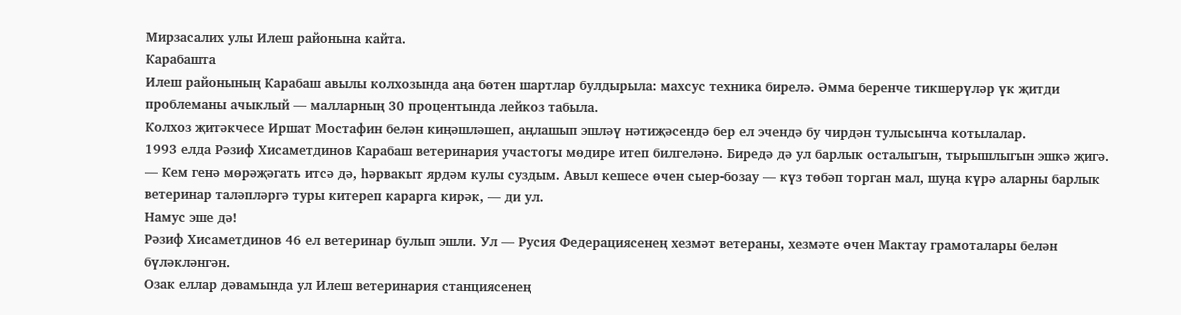Мирзасалих улы Илеш районына кайта.
Карабашта
Илеш районының Карабаш авылы колхозында аңа бөтен шартлар булдырыла: махсус техника бирелә. Әмма беренче тикшерүләр үк җитди проблеманы ачыклый — малларның 30 процентында лейкоз табыла.
Колхоз җитәкчесе Иршат Мостафин белән киңәшләшеп, аңлашып эшләү нәтиҗәсендә бер ел эчендә бу чирдән тулысынча котылалар.
1993 елда Рәзиф Хисаметдинов Карабаш ветеринария участогы мөдире итеп билгеләнә. Биредә дә ул барлык осталыгын, тырышлыгын эшкә җигә.
— Кем генә мөрәҗәгать итсә дә, һәрвакыт ярдәм кулы суздым. Авыл кешесе өчен сыер-бозау — күз төбәп торган мал, шуңа күрә аларны барлык ветеринар таләпләргә туры китереп карарга кирәк, — ди ул.
Намус эше дә!
Рәзиф Хисаметдинов 46 ел ветеринар булып эшли. Ул — Русия Федерациясенең хезмәт ветераны, хезмәте өчен Мактау грамоталары белән бүләкләнгән.
Озак еллар дәвамында ул Илеш ветеринария станциясенең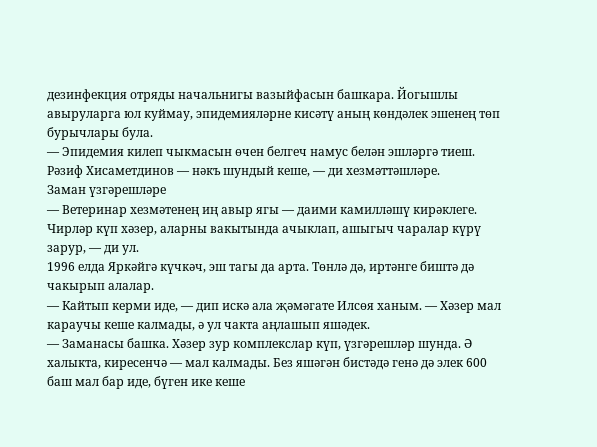дезинфекция отряды начальнигы вазыйфасын башкара. Йогышлы авыруларга юл куймау, эпидемияләрне кисәтү аның көндәлек эшенең төп бурычлары була.
— Эпидемия килеп чыкмасын өчен белгеч намус белән эшләргә тиеш. Рәзиф Хисаметдинов — нәкъ шундый кеше, — ди хезмәттәшләре.
Заман үзгәрешләре
— Ветеринар хезмәтенең иң авыр ягы — даими камилләшү кирәклеге. Чирләр күп хәзер, аларны вакытында ачыклап, ашыгыч чаралар күрү зарур, — ди ул.
1996 елда Яркәйгә күчкәч, эш тагы да арта. Төнлә дә, иртәнге биштә дә чакырып алалар.
— Кайтып керми иде, — дип искә ала җәмәгате Илсөя ханым. — Хәзер мал караучы кеше калмады, ә ул чакта аңлашып яшәдек.
— Заманасы башка. Хәзер зур комплекслар күп, үзгәрешләр шунда. Ә халыкта, киресенчә — мал калмады. Без яшәгән бистәдә генә дә элек 600 баш мал бар иде, бүген ике кеше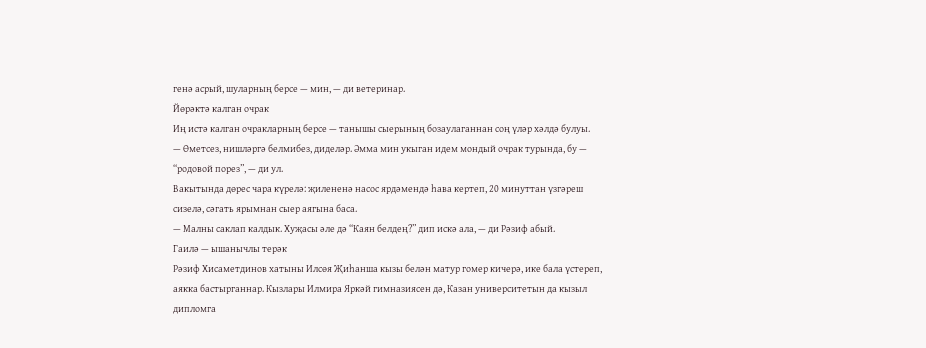генә асрый, шуларның берсе — мин, — ди ветеринар.
Йөрәктә калган очрак
Иң истә калган очракларның берсе — танышы сыерының бозаулаганнан соң үләр хәлдә булуы.
— Өметсез, нишләргә белмибез, диделәр. Әмма мин укыган идем мондый очрак турында, бу — “родовой порез”, — ди ул.
Вакытында дөрес чара күрелә: җилененә насос ярдәмендә һава кертеп, 20 минуттан үзгәреш сизелә, сәгать ярымнан сыер аягына баса.
— Малны саклап калдык. Хуҗасы әле дә “Каян белдең?” дип искә ала, — ди Рәзиф абый.
Гаилә — ышанычлы терәк
Рәзиф Хисаметдинов хатыны Илсөя Җиһанша кызы белән матур гомер кичерә, ике бала үстереп, аякка бастырганнар. Кызлары Илмира Яркәй гимназиясен дә, Казан университетын да кызыл дипломга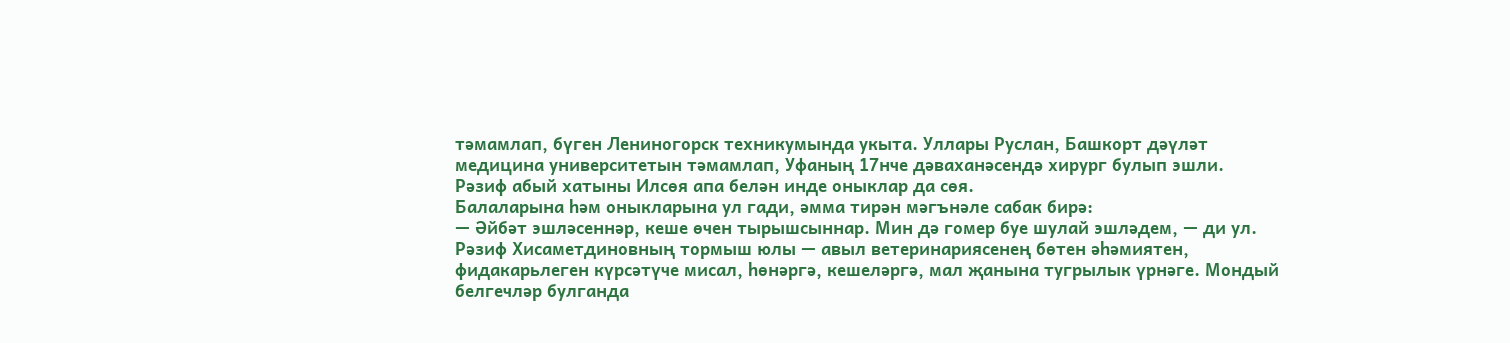тәмамлап, бүген Лениногорск техникумында укыта. Уллары Руслан, Башкорт дәүләт медицина университетын тәмамлап, Уфаның 17нче дәваханәсендә хирург булып эшли.
Рәзиф абый хатыны Илсөя апа белән инде оныклар да сөя.
Балаларына һәм оныкларына ул гади, әмма тирән мәгънәле сабак бирә:
— Әйбәт эшләсеннәр, кеше өчен тырышсыннар. Мин дә гомер буе шулай эшләдем, — ди ул.
Рәзиф Хисаметдиновның тормыш юлы — авыл ветеринариясенең бөтен әһәмиятен, фидакарьлеген күрсәтүче мисал, һөнәргә, кешеләргә, мал җанына тугрылык үрнәге. Мондый белгечләр булганда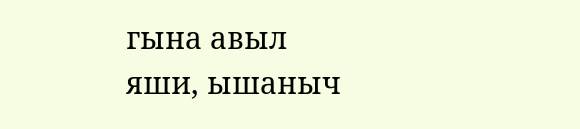гына авыл яши, ышаныч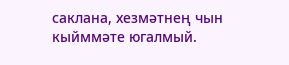саклана, хезмәтнең чын кыйммәте югалмый.